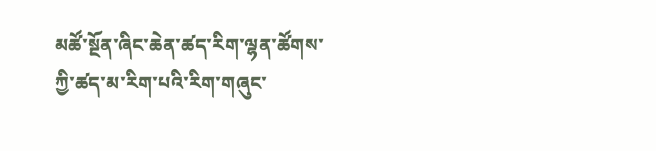མཚོ་སྔོན་ཞིང་ཆེན་ཚད་རིག་ལྷན་ཚོགས་ཀྱི་ཚད་མ་རིག་པའི་རིག་གཞུང་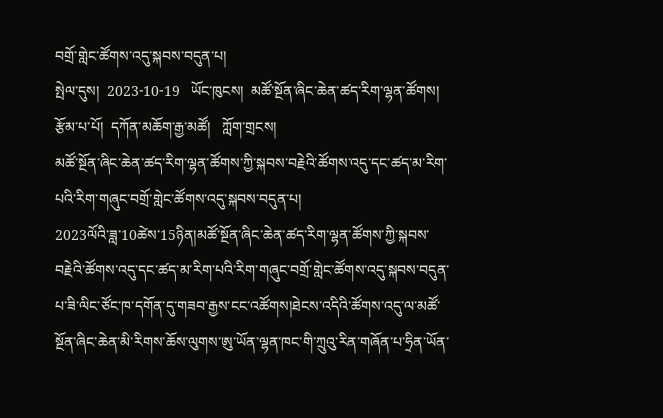བགྲོ་གླེང་ཚོགས་འདུ་སྐབས་བདུན་པ།
སྤེལ་དུས།  2023-10-19   ཡོང་ཁུངས།  མཚོ་སྔོན་ཞིང་ཆེན་ཚད་རིག་ལྷན་ཚོགས།     རྩོམ་པ་པོ།  དཀོན་མཆོག་རྒྱ་མཚོ།   ཀློག་གྲངས།
མཚོ་སྔོན་ཞིང་ཆེན་ཚད་རིག་ལྷན་ཚོགས་ཀྱི་སྐབས་བརྗེའི་ཚོགས་འདུ་དང་ཚད་མ་རིག་པའི་རིག་གཞུང་བགྲོ་གླེང་ཚོགས་འདུ་སྐབས་བདུན་པ།
2023ལོའི་ཟླ་10ཚེས་15ཉིན།མཚོ་སྔོན་ཞིང་ཆེན་ཚད་རིག་ལྷན་ཚོགས་ཀྱི་སྐབས་བརྗེའི་ཚོགས་འདུ་དང་ཚད་མ་རིག་པའི་རིག་གཞུང་བགྲོ་གླེང་ཚོགས་འདུ་སྐབས་བདུན་པ་ཟི་ལིང་ཙོང་ཁ་དགོན་དུ་གཟབ་རྒྱས་ངང་འཚོགས།ཐེངས་འདིའི་ཚོགས་འདུ་ལ་མཚོ་སྔོན་ཞིང་ཆེན་མི་རིགས་ཆོས་ལུགས་ཨུ་ཡོན་ལྷན་ཁང་གི་ཀྲུའུ་རིན་གཞོན་པ་ཧྲིན་ཡོན་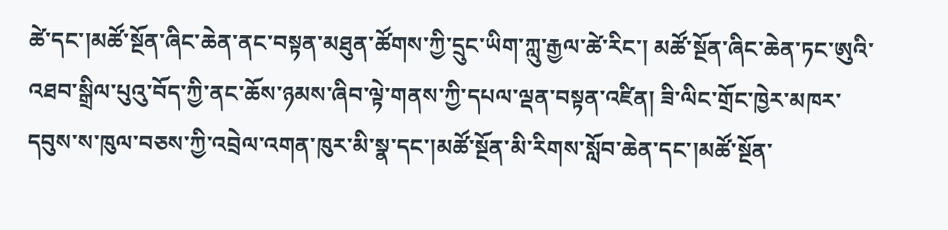ཚེ་དང་།མཚོ་སྔོན་ཞིང་ཆེན་ནང་བསྟན་མཐུན་ཚོགས་ཀྱི་དྲུང་ཡིག་ཀླུ་རྒྱལ་ཚེ་རིང་། མཚོ་སྔོན་ཞིང་ཆེན་ཏང་ཨུའི་འཐབ་སྒྲིལ་པུའུ་བོད་ཀྱི་ནང་ཆོས་ཉམས་ཞིབ་ལྟེ་གནས་ཀྱི་དཔལ་ལྡན་བསྟན་འཛིན། ཟི་ལིང་གྲོང་ཁྱེར་མཁར་དབུས་ས་ཁུལ་བཅས་ཀྱི་འབྲེལ་འགན་ཁུར་མི་སྣ་དང་།མཚོ་སྔོན་མི་རིགས་སློབ་ཆེན་དང་།མཚོ་སྔོན་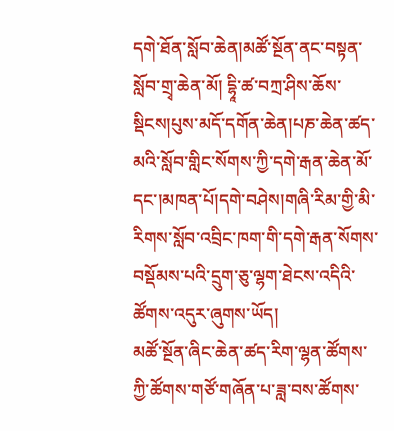དགེ་ཐོན་སློབ་ཆེན།མཚོ་སྔོན་ནང་བསྟན་སློབ་གྲྭ་ཆེན་མོ། དྷཱི་ཚ་བཀྲ་ཤིས་ཆོས་སྡིངས།པུས་མདོ་དགོན་ཆེན།པཎ་ཆེན་ཚད་མའི་སློབ་གླིང་སོགས་ཀྱི་དགེ་རྒན་ཆེན་མོ་དང་།མཁན་པོ།དགེ་བཤེས།གཞི་རིམ་གྱི་མི་རིགས་སློབ་འབྲིང་ཁག་གི་དགེ་རྒན་སོགས་བསྡོམས་པའི་དྲུག་ཅུ་ལྷག་ཐེངས་འདིའི་ཚོགས་འདུར་ཞུགས་ཡོད།
མཚོ་སྔོན་ཞིང་ཆེན་ཚད་རིག་ལྷན་ཚོགས་ཀྱི་ཚོགས་གཙོ་གཞོན་པ་ཟླ་བས་ཚོགས་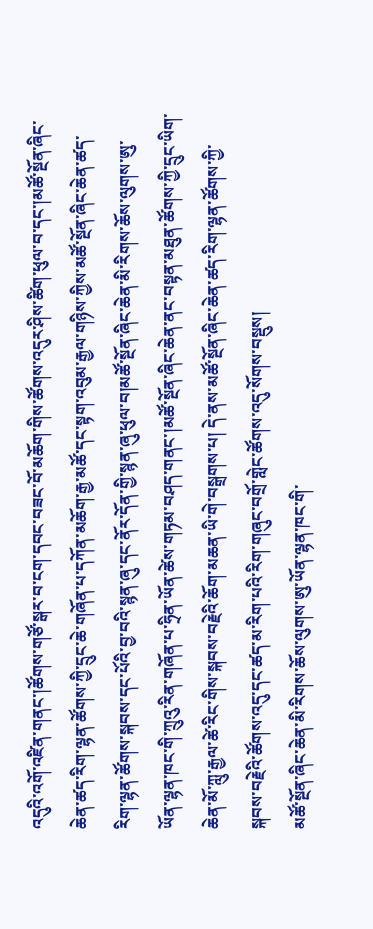འདུའི་འགོ་འཛིན་གནང་།ཚོགས་གཙོ་སྒར་བ་ངག་དབང་བཟང་བོ་མཆོག་གིས་ཚོགས་འདུར་ཤིས་ཚིག་ཕུལ་བ་དང་།མཚོ་སྔོན་ཞིང་ཆེན་ཚད་རིག་ལྷན་ཚོགས་ཀྱི་དྲུང་ཆེ་གཞོན་པ་དཀོན་མཆོག་རྒྱ་མཚོ་དང་སྟག་འབུམ་རྒྱལ་གཉིས་ཀྱིས་མཚོ་སྔོན་ཞིང་ཆེན་ཚད་རིག་ལྷན་ཚོགས་སྐབས་དང་པོའི་བྱ་བའི་སྙན་ཞུ་དང་ནོར་དོན་གྱི་སྙན་ཞུ་ཕུལ་བ།མཚོ་སྔོན་ཞིང་ཆེན་མི་རིགས་ཆོས་ལུགས་ཨུ་ཡོན་ལྷན་ཁང་གི་ཀྲུའུ་རིན་གཞོན་པ་ཧྲིན་ཡོན་ཚེས་གཏམ་བཤད་གནང་།མཚོ་སྔོན་ཞིང་ཆེན་ནང་བསྟན་མཐུན་ཚོགས་ཀྱི་དྲུང་ཡིག་ཆེན་མོ་ཀླུ་རྒྱལ་ཚེ་རིང་གིས་སྐབས་བརྗེའི་ཆོག་མཆན་ཡི་གེ་བསྒྲགས་པ། དེ་ནས་མཚོ་སྔོན་ཞིང་ཆེན་ཚད་རིག་ལྷན་ཚོགས་ཀྱི་སྐབས་བརྗེའི་ཚོགས་འདུ་དང་ཚད་མ་རིག་པའི་རིག་གཞུང་བགྲོ་གླེང་ཚོགས་འདུ་སོགས་བསྡུས།
མཚོ་སྔོན་ཞིང་ཆེན་མི་རིགས་ཆོས་ལུགས་ཨུ་ཡོན་ལྷན་ཁང་གི་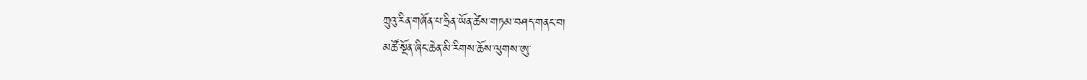ཀྲུའུ་རིན་གཞོན་པ་ཧྲིན་ཡོན་ཚེས་གཏམ་བཤད་གནང་བ།
མཚོ་སྔོན་ཞིང་ཆེན་མི་རིགས་ཆོས་ལུགས་ཨུ་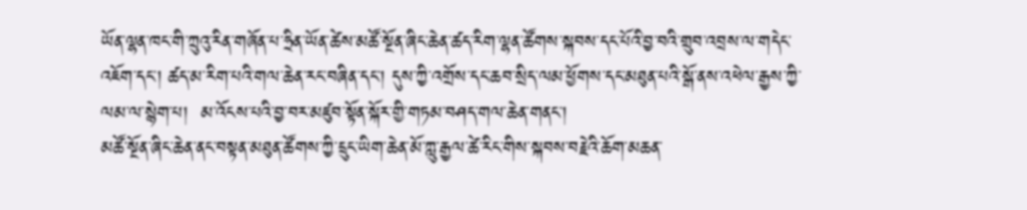ཡོན་ལྷན་ཁང་གི་ཀྲུའུ་རིན་གཞོན་པ་ཧྲིན་ཡོན་ཚེས་མཚོ་སྔོན་ཞིང་ཆེན་ཚད་རིག་ལྷན་ཚོགས་སྐབས་དང་པོའི་བྱ་བའི་གྲུབ་འབྲས་ལ་གདེང་འཇོག་དང་། ཚད་མ་རིག་པའི་གལ་ཆེན་རང་བཞིན་དང་། དུས་ཀྱི་འགྲོས་དང་ཆབ་སྲིད་ལམ་ཕྱོགས་དང་མཐུན་པའི་སྒོ་ནས་འཕེལ་རྒྱས་ཀྱི་ལམ་ལ་སྙེག་པ།  མ་འོངས་པའི་བྱ་བར་མཛུབ་སྟོན་སྐོར་གྱི་གཏམ་བཤད་གལ་ཆེན་གནང་།
མཚོ་སྔོན་ཞིང་ཆེན་ནང་བསྟན་མཐུན་ཚོགས་ཀྱི་དྲུང་ཡིག་ཆེན་མོ་ཀླུ་རྒྱལ་ཚེ་རིང་གིས་སྐབས་བརྗེའི་ཆོག་མཆན་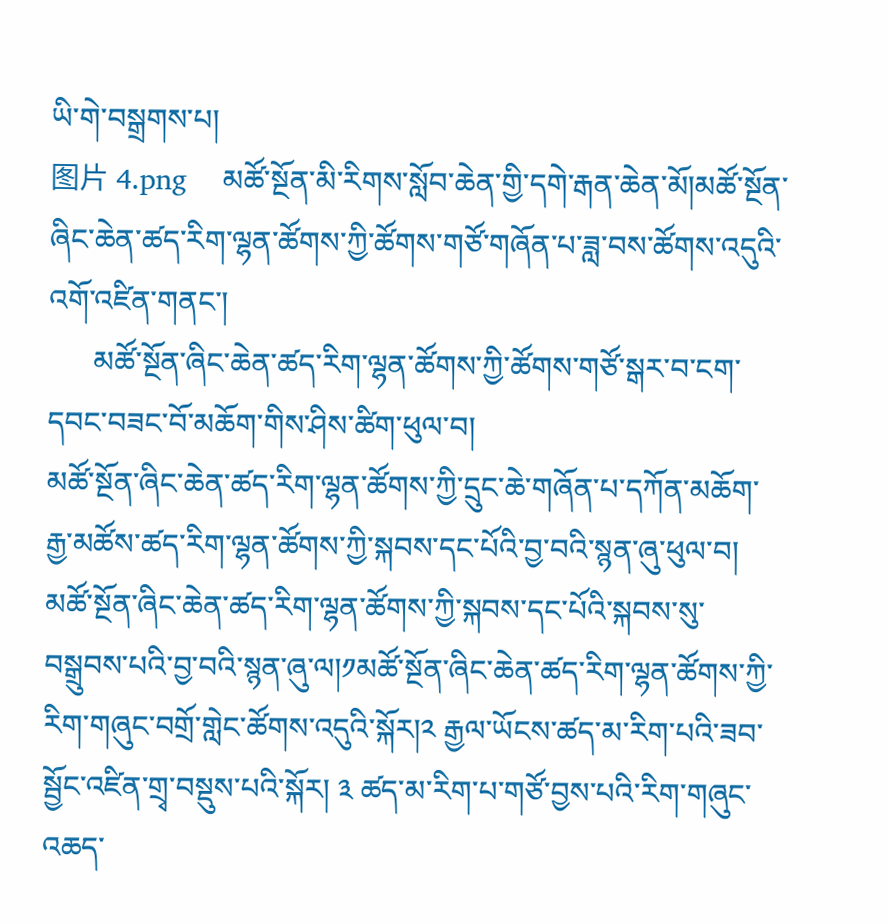ཡི་གེ་བསྒྲགས་པ།
图片 4.png    མཚོ་སྔོན་མི་རིགས་སློབ་ཆེན་གྱི་དགེ་རྒན་ཆེན་མོ།མཚོ་སྔོན་ཞིང་ཆེན་ཚད་རིག་ལྷན་ཚོགས་ཀྱི་ཚོགས་གཙོ་གཞོན་པ་ཟླ་བས་ཚོགས་འདུའི་འགོ་འཛིན་གནང་།
      མཚོ་སྔོན་ཞིང་ཆེན་ཚད་རིག་ལྷན་ཚོགས་ཀྱི་ཚོགས་གཙོ་སྒར་བ་ངག་དབང་བཟང་བོ་མཆོག་གིས་ཤིས་ཚིག་ཕུལ་བ།
མཚོ་སྔོན་ཞིང་ཆེན་ཚད་རིག་ལྷན་ཚོགས་ཀྱི་དྲུང་ཆེ་གཞོན་པ་དཀོན་མཆོག་རྒྱ་མཚོས་ཚད་རིག་ལྷན་ཚོགས་ཀྱི་སྐབས་དང་པོའི་བྱ་བའི་སྙན་ཞུ་ཕུལ་བ།
མཚོ་སྔོན་ཞིང་ཆེན་ཚད་རིག་ལྷན་ཚོགས་ཀྱི་སྐབས་དང་པོའི་སྐབས་སུ་བསྒྲུབས་པའི་བྱ་བའི་སྙན་ཞུ་ལ།༡མཚོ་སྔོན་ཞིང་ཆེན་ཚད་རིག་ལྷན་ཚོགས་ཀྱི་རིག་གཞུང་བགྲོ་གླེང་ཚོགས་འདུའི་སྐོར།༢ རྒྱལ་ཡོངས་ཚད་མ་རིག་པའི་ཟབ་སྦྱོང་འཛིན་གྲྭ་བསྡུས་པའི་སྐོར། ༣ ཚད་མ་རིག་པ་གཙོ་བྱས་པའི་རིག་གཞུང་འཆད་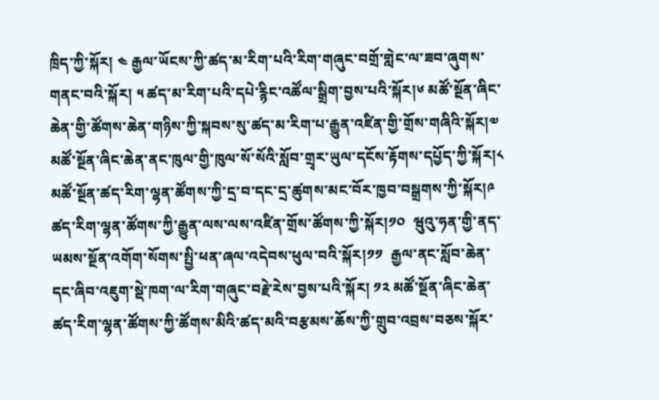ཁྲིད་ཀྱི་སྐོར། ༤ རྒྱལ་ཡོངས་ཀྱི་ཚད་མ་རིག་པའི་རིག་གཞུང་བགྲོ་གླེང་ལ་ཟབ་ཞུགས་གནང་བའི་སྐོར། ༥ ཚད་མ་རིག་པའི་དཔེ་རྙིང་འཚོལ་སྒྲིག་བྱས་པའི་སྐོར།༦ མཚོ་སྔོན་ཞིང་ཆེན་གྱི་ཚོགས་ཆེན་གཉིས་ཀྱི་སྐབས་སུ་ཚད་མ་རིག་པ་རྒྱུན་འཛིན་གྱི་གྲོས་གཞིའི་སྐོར།༧  མཚོ་སྔོན་ཞིང་ཆེན་ནང་ཁུལ་གྱི་ཁུལ་སོ་སོའི་སློབ་གྲྭར་ཡུལ་དངོས་རྟོགས་དཔྱོད་ཀྱི་སྐོར།༨ མཚོ་སྔོན་ཚད་རིག་ལྷན་ཚོགས་ཀྱི་དྲ་བ་དང་དྲ་ཚུགས་མང་བོར་ཁྱབ་བསྒྲགས་ཀྱི་སྐོར།༩ ཚད་རིག་ལྷན་ཚོགས་ཀྱི་རྒྱུན་ལས་ལས་འཛིན་གྲོས་ཚོགས་ཀྱི་སྐོར།༡༠  ཝུའུ་ཧན་གྱི་ནད་ཡམས་སྔོན་འགོག་སོགས་སྤྱི་ཕན་ཞལ་འདེབས་ཕུལ་བའི་སྐོར།༡༡  རྒྱལ་ནང་སློབ་ཆེན་དང་ཞིབ་འཇུག་སྡེ་ཁག་ལ་རིག་གཞུང་བརྗེ་རེས་བྱས་པའི་སྐོར། ༡༢ མཚོ་སྔོན་ཞིང་ཆེན་ཚད་རིག་ལྷན་ཚོགས་ཀྱི་ཚོགས་མིའི་ཚད་མའི་བརྩམས་ཆོས་ཀྱི་གྲུབ་འབྲས་བཅས་སྐོར་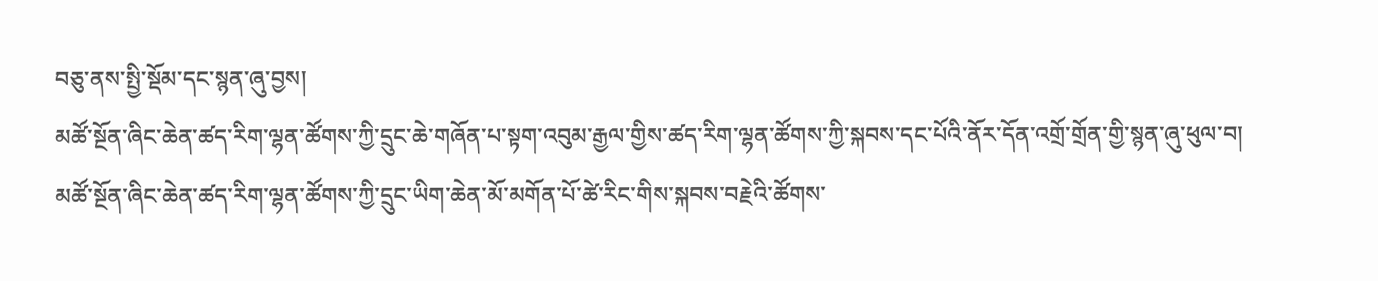བཅུ་ནས་སྤྱི་སྡོམ་དང་སྙན་ཞུ་བྱས།
མཚོ་སྔོན་ཞིང་ཆེན་ཚད་རིག་ལྷན་ཚོགས་ཀྱི་དྲུང་ཆེ་གཞོན་པ་སྟག་འབུམ་རྒྱལ་གྱིས་ཚད་རིག་ལྷན་ཚོགས་ཀྱི་སྐབས་དང་པོའི་ནོར་དོན་འགྲོ་གྲོན་གྱི་སྙན་ཞུ་ཕུལ་བ།
མཚོ་སྔོན་ཞིང་ཆེན་ཚད་རིག་ལྷན་ཚོགས་ཀྱི་དྲུང་ཡིག་ཆེན་མོ་མགོན་པོ་ཚེ་རིང་གིས་སྐབས་བརྗེའི་ཚོགས་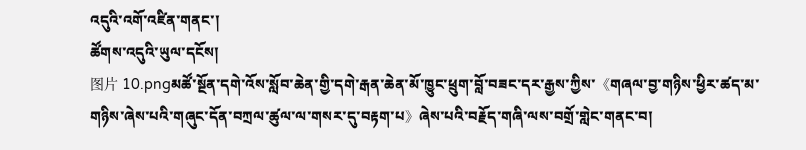འདུའི་འགོ་འཛིན་གནང་།
ཚོགས་འདུའི་ཡུལ་དངོས།
图片 10.pngམཚོ་སྔོན་དགེ་འོས་སློབ་ཆེན་གྱི་དགེ་རྒན་ཆེན་མོ་ཁྱུང་ཕྲུག་བློ་བཟང་དར་རྒྱས་ཀྱིས་《གཞལ་བྱ་གཉིས་ཕྱིར་ཚད་མ་གཉིས་ཞེས་པའི་གཞུང་དོན་བཀྲལ་ཚུལ་ལ་གསར་དུ་བརྟག་པ》ཞེས་པའི་བརྗོད་གཞི་ལས་བགྲོ་གླེང་གནང་བ།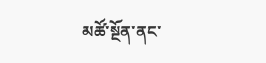མཚོ་སྔོན་ནང་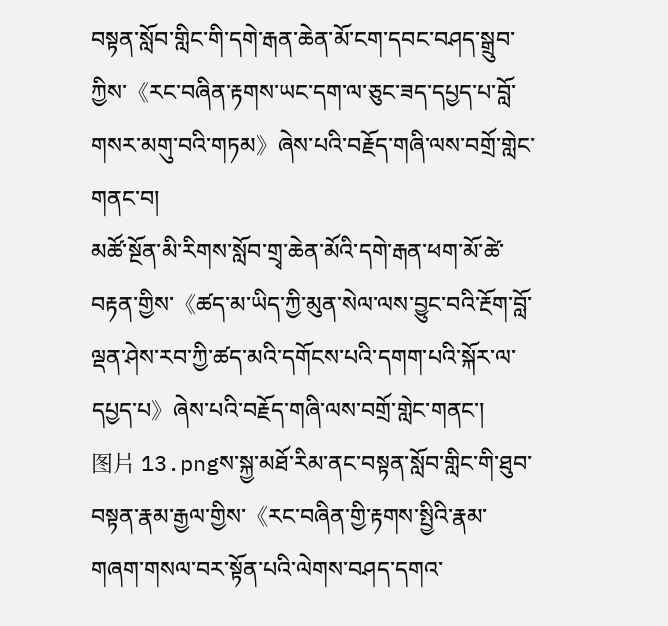བསྟན་སློབ་གླིང་གི་དགེ་རྒན་ཆེན་མོ་ངག་དབང་བཤད་སྒྲུབ་ཀྱིས་《རང་བཞིན་རྟགས་ཡང་དག་ལ་ཅུང་ཟད་དཔྱད་པ་བློ་གསར་མགུ་བའི་གཏམ》ཞེས་པའི་བརྗོད་གཞི་ལས་བགྲོ་གླེང་གནང་བ།
མཚོ་སྔོན་མི་རིགས་སློབ་གྲྭ་ཆེན་མོའི་དགེ་རྒན་ཕག་མོ་ཚེ་བརྟན་གྱིས་《ཚད་མ་ཡིད་ཀྱི་མུན་སེལ་ལས་བྱུང་བའི་རྔོག་བློ་ལྡན་ཤེས་རབ་ཀྱི་ཚད་མའི་དགོངས་པའི་དགག་པའི་སྐོར་ལ་དཔྱད་པ》ཞེས་པའི་བརྗོད་གཞི་ལས་བགྲོ་གླེང་གནང་།
图片 13.pngས་སྐྱ་མཐོ་རིམ་ནང་བསྟན་སློབ་གླིང་གི་ཐུབ་བསྟན་རྣམ་རྒྱལ་གྱིས་《རང་བཞིན་གྱི་རྟགས་སྤྱིའི་རྣམ་གཞག་གསལ་བར་སྟོན་པའི་ལེགས་བཤད་དགའ་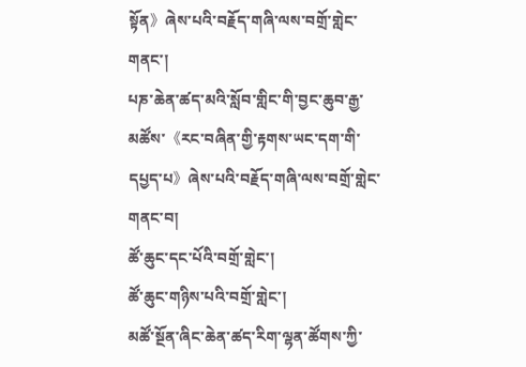སྟོན》ཞེས་པའི་བརྗོད་གཞི་ལས་བགྲོ་གླེང་གནང་།
པཎ་ཆེན་ཚད་མའི་སློབ་གླིང་གི་བྱང་ཆུབ་རྒྱ་མཚོས་《རང་བཞིན་གྱི་རྟགས་ཡང་དག་གི་དཔྱད་པ》ཞེས་པའི་བརྗོད་གཞི་ལས་བགྲོ་གླེང་གནང་བ།
ཚོ་ཆུང་དང་པོའི་བགྲོ་གླེང་།
ཚོ་ཆུང་གཉིས་པའི་བགྲོ་གླེང་།
མཚོ་སྔོན་ཞིང་ཆེན་ཚད་རིག་ལྷན་ཚོགས་ཀྱི་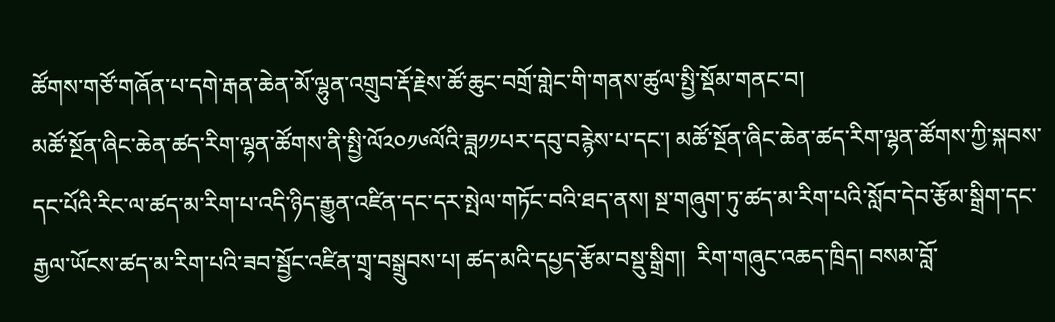ཚོགས་གཙོ་གཞོན་པ་དགེ་རྒན་ཆེན་མོ་ལྷུན་འགྲུབ་རྡོ་རྗེས་ཚོ་ཆུང་བགྲོ་གླེང་གི་གནས་ཚུལ་སྤྱི་སྡོམ་གནང་བ།
མཚོ་སྔོན་ཞིང་ཆེན་ཚད་རིག་ལྷན་ཚོགས་ནི་སྤྱི་ལོ༢༠༡༦ལོའི་ཟླ༡༡པར་དབུ་བརྙེས་པ་དང་། མཚོ་སྔོན་ཞིང་ཆེན་ཚད་རིག་ལྷན་ཚོགས་ཀྱི་སྐབས་དང་པོའི་རིང་ལ་ཚད་མ་རིག་པ་འདི་ཉིད་རྒྱུན་འཛིན་དང་དར་སྤེལ་གཏོང་བའི་ཐད་ནས། སྔ་གཞུག་ཏུ་ཚད་མ་རིག་པའི་སློབ་དེབ་རྩོམ་སྒྲིག་དང་རྒྱལ་ཡོངས་ཚད་མ་རིག་པའི་ཟབ་སྦྱོང་འཛིན་གྲྭ་བསྒྲུབས་པ། ཚད་མའི་དཔྱད་རྩོམ་བསྡུ་སྒྲིག།  རིག་གཞུང་འཆད་ཁྲིད། བསམ་བློ་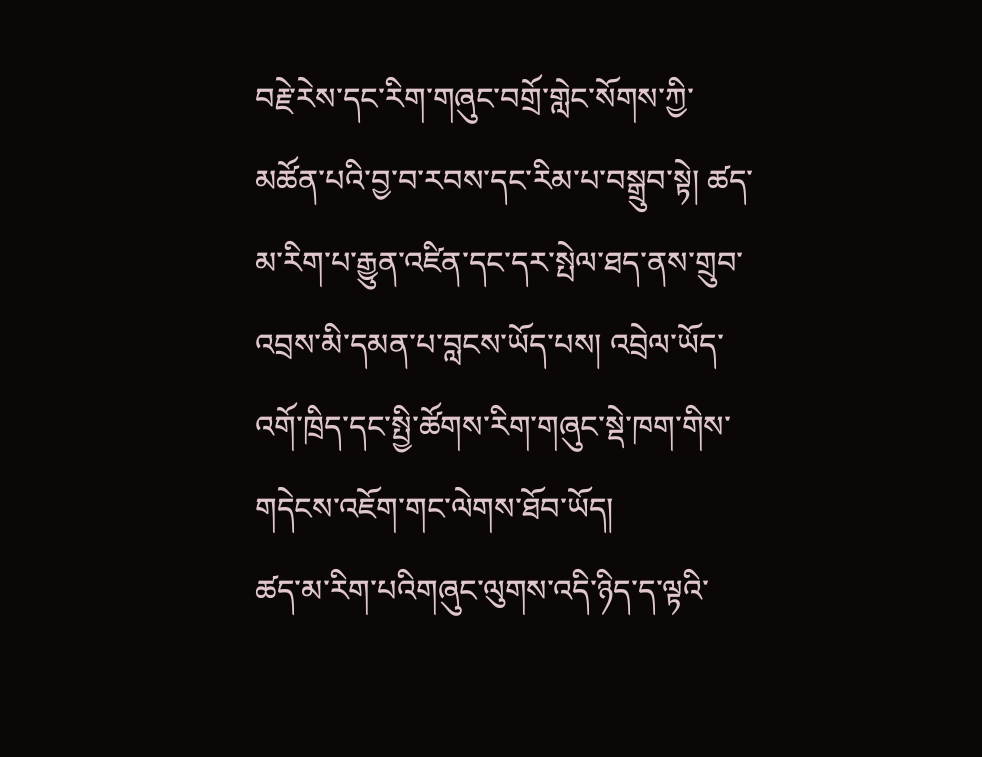བརྗེ་རེས་དང་རིག་གཞུང་བགྲོ་གླེང་སོགས་ཀྱི་མཚོན་པའི་བྱ་བ་རབས་དང་རིམ་པ་བསྒྲུབ་སྟེ། ཚད་མ་རིག་པ་རྒྱུན་འཛིན་དང་དར་སྤེལ་ཐད་ནས་གྲུབ་འབྲས་མི་དམན་པ་བླངས་ཡོད་པས། འབྲེལ་ཡོད་འགོ་ཁྲིད་དང་སྤྱི་ཚོགས་རིག་གཞུང་སྡེ་ཁག་གིས་གདེངས་འཇོག་གང་ལེགས་ཐོབ་ཡོད།
ཚད་མ་རིག་པའིགཞུང་ལུགས་འདི་ཉིད་ད་ལྟའི་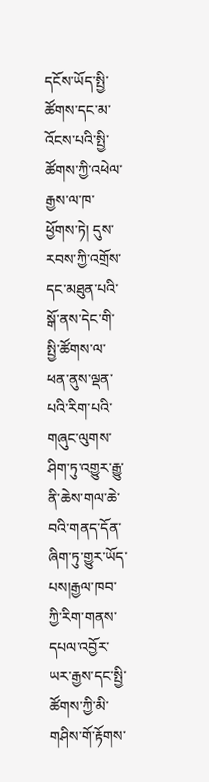དངོས་ཡོད་སྤྱི་ཚོགས་དང་མ་འོངས་པའི་སྤྱི་ཚོགས་ཀྱི་འཕེལ་རྒྱས་ལ་ཁ་ཕྱོགས་ཏེ། དུས་རབས་ཀྱི་འགྲོས་དང་མཐུན་པའི་སྒོ་ནས་དེང་གི་སྤྱི་ཚོགས་ལ་ཕན་ནུས་ལྡན་པའི་རིག་པའི་གཞུང་ལུགས་ཤིག་ཏུ་འགྱུར་རྒྱུ་ནི་ཆེས་གལ་ཆེ་བའི་གནད་དོན་ཞིག་ཏུ་གྱུར་ཡོད་པས།རྒྱལ་ཁབ་ཀྱི་རིག་གནས་དཔལ་འབྱོར་ཡར་རྒྱས་དང་སྤྱི་ཚོགས་ཀྱི་མི་གཤིས་གོ་རྟོགས་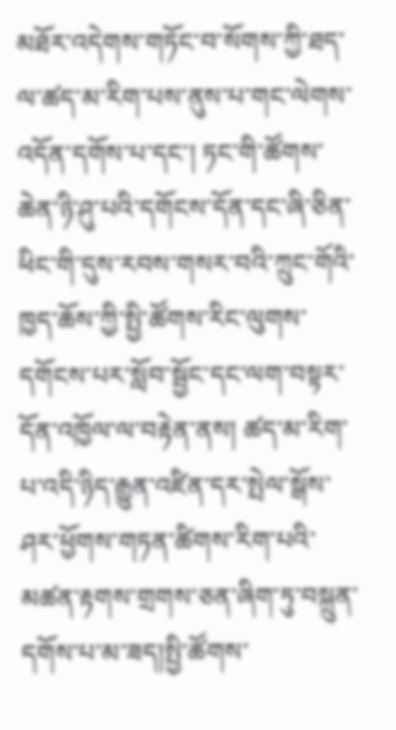མཐོར་འདེགས་གཏོང་བ་སོགས་ཀྱི་ཐད་ལ་ཚད་མ་རིག་པས་ནུས་པ་གང་ལེགས་འདོན་དགོས་པ་དང་། ཏང་གི་ཚོགས་ཆེན་ཉི་ཤུ་པའི་དགོངས་དོན་དང་ཞི་ཅིན་ཕིང་གི་དུས་རབས་གསར་བའི་ཀྲུང་གོའི་ཁྱད་ཆོས་ཀྱི་སྤྱི་ཚོགས་རིང་ལུགས་དགོངས་པར་སློབ་སྦྱོང་དང་ལག་བསྟར་དོན་འཁྱོལ་ལ་བརྟེན་ནས། ཚད་མ་རིག་པ་འདི་ཉིད་རྒྱུན་འཛིན་དར་སྤེལ་སྒོས་ཤར་ཕྱོགས་གཏན་ཚིགས་རིག་པའི་མཚན་རྟགས་གྲགས་ཅན་ཞིག་ཏུ་བསྐྲུན་དགོས་པ་མ་ཟད།སྤྱི་ཚོགས་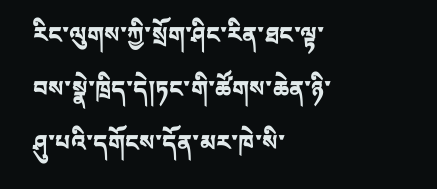རིང་ལུགས་ཀྱི་སྲོག་ཤིང་རིན་ཐང་ལྟ་བས་སྣེ་ཁྲིད་དེ།ཏང་གི་ཚོགས་ཆེན་ཉི་ཤུ་པའི་དགོངས་དོན་མར་ཁེ་སི་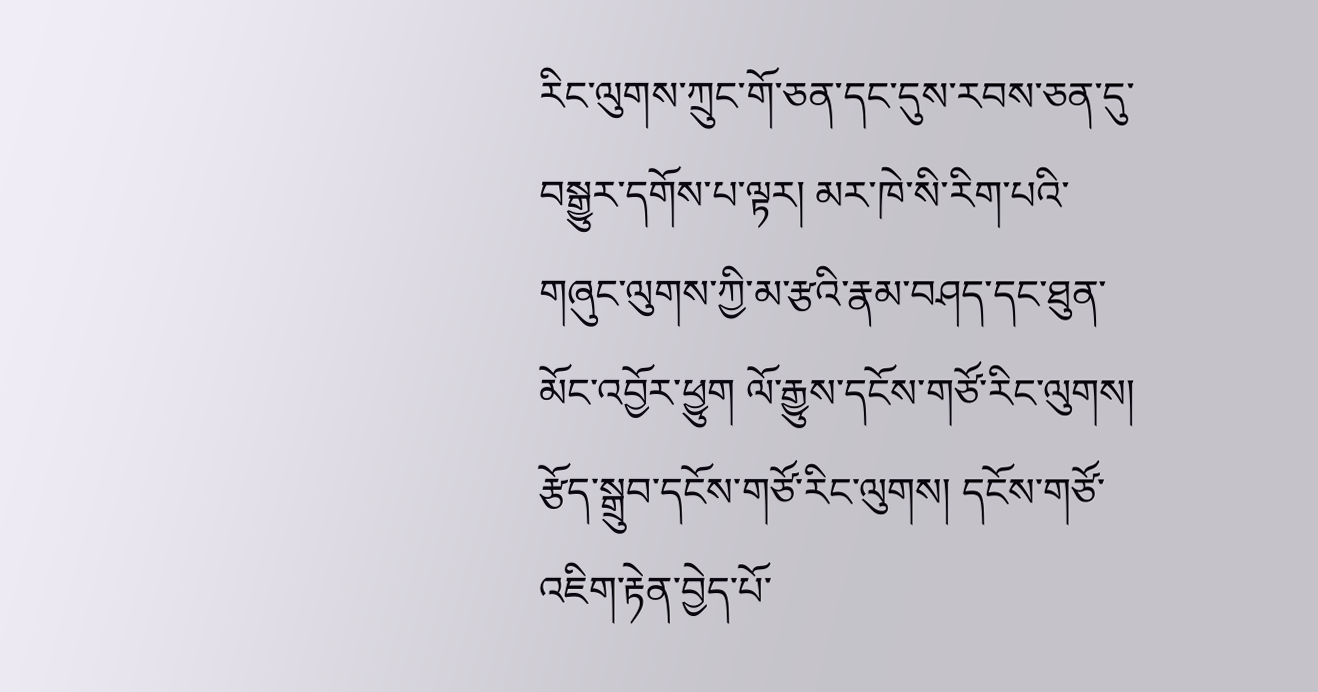རིང་ལུགས་ཀྲུང་གོ་ཅན་དང་དུས་རབས་ཅན་དུ་བསྒྱུར་དགོས་པ་ལྟར། མར་ཁེ་སི་རིག་པའི་གཞུང་ལུགས་ཀྱི་མ་རྩའི་རྣམ་བཤད་དང་ཐུན་མོང་འབྱོར་ཕྱུག ལོ་རྒྱུས་དངོས་གཙོ་རིང་ལུགས། རྩོད་སྒྲུབ་དངོས་གཙོ་རིང་ལུགས། དངོས་གཙོ་འཇིག་རྟེན་བྱེད་པོ་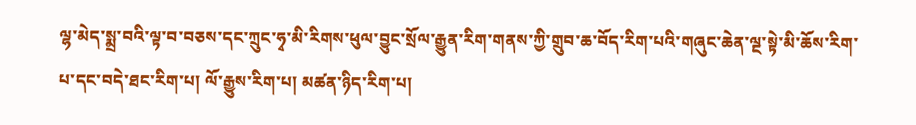ལྷ་མེད་སྨྲ་བའི་ལྟ་བ་བཅས་དང་ཀྲུང་ཧྭ་མི་རིགས་ཕུལ་བྱུང་སྲོལ་རྒྱུན་རིག་གནས་ཀྱི་གྲུབ་ཆ་བོད་རིག་པའི་གཞུང་ཆེན་ལྔ་སྟེ་མི་ཆོས་རིག་པ་དང་བདེ་ཐང་རིག་པ། ལོ་རྒྱུས་རིག་པ། མཚན་ཉིད་རིག་པ།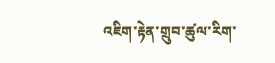འཇིག་རྟེན་གྲུབ་ཚུལ་རིག་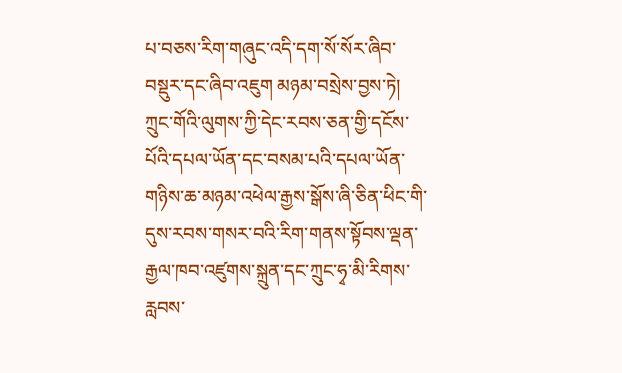པ་བཅས་རིག་གཞུང་འདི་དག་སོ་སོར་ཞིབ་བསྡུར་དང་ཞིབ་འཇུག མཉམ་བསྲེས་བྱས་ཏེ། ཀྲུང་གོའི་ལུགས་ཀྱི་དེང་རབས་ཅན་གྱི་དངོས་པོའི་དཔལ་ཡོན་དང་བསམ་པའི་དཔལ་ཡོན་གཉིས་ཆ་མཉམ་འཕེལ་རྒྱས་སྒོས་ཞི་ཅིན་ཕིང་གི་དུས་རབས་གསར་བའི་རིག་གནས་སྟོབས་ལྡན་རྒྱལ་ཁབ་འཛུགས་སྐྲུན་དང་ཀྲུང་ཧྭ་མི་རིགས་རླབས་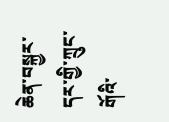ཆེན་བསྐྱར་དར་གྱི་ཀྲུང་གོའི་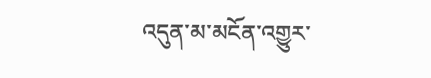འདུན་མ་མངོན་འགྱུར་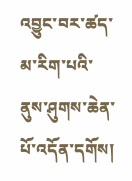འབྱུང་བར་ཚད་མ་རིག་པའི་ནུས་ཤུགས་ཆེན་པོ་འདོན་དགོས།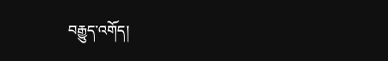བརྒྱུད་འགོད།